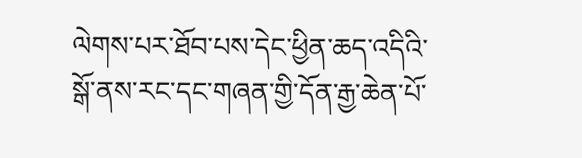ལེགས་པར་ཐོབ་པས་དེང་ཕྱིན་ཆད་འདིའི་སྒོ་ནས་རང་དང་གཞན་གྱི་དོན་རྒྱ་ཆེན་པོ་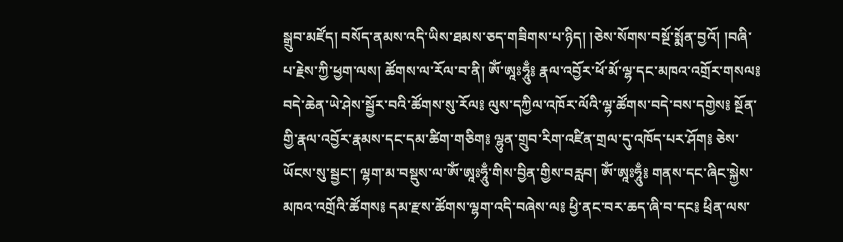སྒྲུབ་མཛོད། བསོད་ནམས་འདི་ཡིས་ཐམས་ཅད་གཟིགས་པ་ཉིད། །ཅེས་སོགས་བསྔོ་སྨོན་བྱའོ། །བཞི་པ་རྗེས་ཀྱི་ཕྱག་ལས། ཚོགས་ལ་རོལ་བ་ནི། ཨོཾ་ཨཱཿཧཱུྃ༔ རྣལ་འབྱོར་ཕོ་མོ་ལྷ་དང་མཁའ་འགྲོར་གསལ༔ བདེ་ཆེན་ཡེ་ཤེས་སྦྱོར་བའི་ཚོགས་སུ་རོལ༔ ལུས་དཀྱིལ་འཁོར་ལོའི་ལྷ་ཚོགས་བདེ་བས་དགྱེས༔ སྔོན་གྱི་རྣལ་འབྱོར་རྣམས་དང་དམ་ཚིག་གཅིག༔ ལྷུན་གྲུབ་རིག་འཛིན་གྲལ་དུ་འཁོད་པར་ཤོག༔ ཅེས་ཡོངས་སུ་སྦྱང་། ལྷག་མ་བསྡུས་ལ་ཨོཾ་ཨཱཿཧཱུྃ་གིས་བྱིན་གྱིས་བརླབ། ཨོཾ་ཨཱཿཧཱུྃ༔ གནས་དང་ཞིང་སྐྱེས་མཁའ་འགྲོའི་ཚོགས༔ དམ་རྫས་ཚོགས་ལྷག་འདི་བཞེས་ལ༔ ཕྱི་ནང་བར་ཆད་ཞི་བ་དང༔ ཕྲིན་ལས་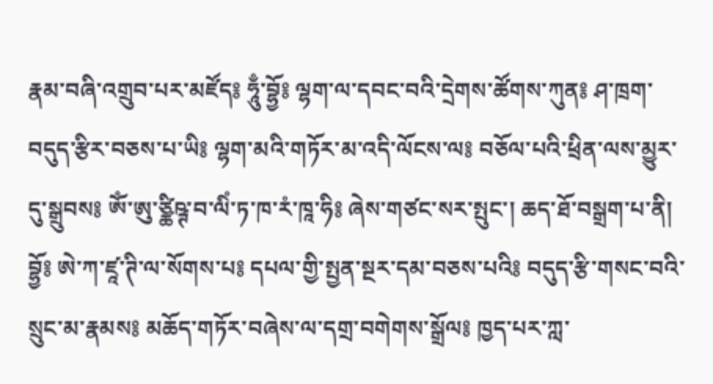རྣམ་བཞི་འགྲུབ་པར་མཛོད༔ ཧཱུྃ་བྷྱོ༔ ལྷག་ལ་དབང་བའི་དྲེགས་ཚོགས་ཀུན༔ ཤ་ཁྲག་བདུད་རྩིར་བཅས་པ་ཡི༔ ལྷག་མའི་གཏོར་མ་འདི་ལོངས་ལ༔ བཅོལ་པའི་ཕྲིན་ལས་མྱུར་དུ་སྒྲུབས༔ ཨོཾ་ཨུ་ཙྪིཥྚ་བ་ལིཾ་ཏ་ཁ་རཾ་ཁཱ་ཧི༔ ཞེས་གཙང་སར་སྤུང་། ཆད་ཐོ་བསྒྲག་པ་ནི། བྷྱོ༔ ཨེ་ཀ་ཛཱ་ཊི་ལ་སོགས་པ༔ དཔལ་གྱི་སྤྱན་སྔར་དམ་བཅས་པའི༔ བདུད་རྩི་གསང་བའི་སྲུང་མ་རྣམས༔ མཆོད་གཏོར་བཞེས་ལ་དགྲ་བགེགས་སྒྲོལ༔ ཁྱད་པར་ཀླ་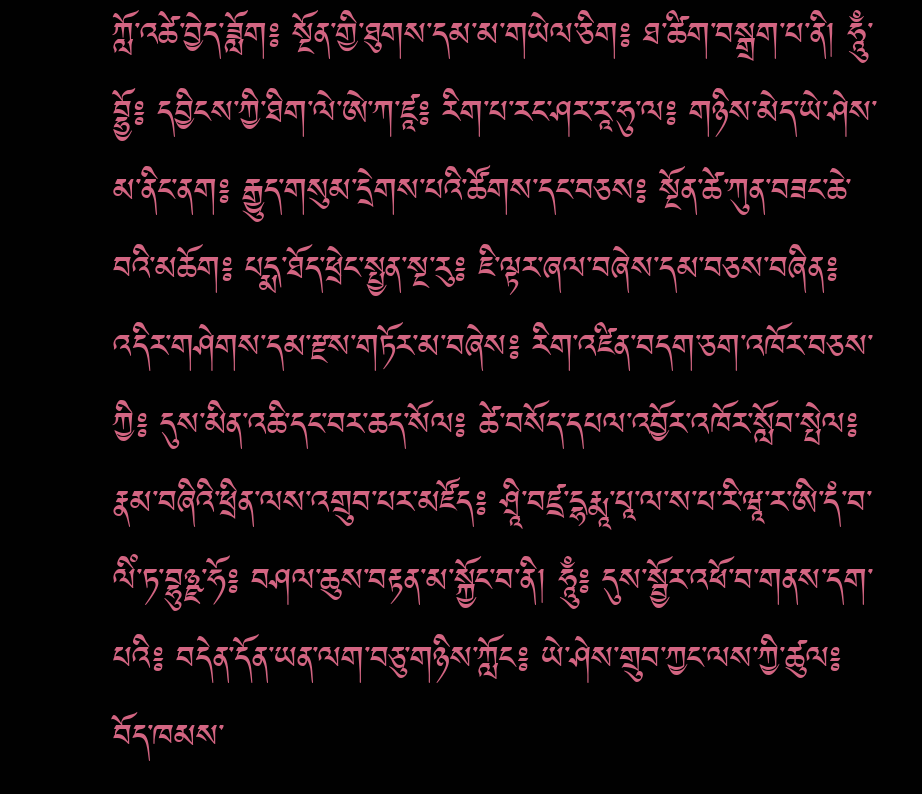ཀློ་འཚེ་བྱེད་ཟློག༔ སྔོན་གྱི་ཐུགས་དམ་མ་གཡེལ་ཅིག༔ ཐ་ཚིག་བསྒྲག་པ་ནི། ཧཱུྃ་བྷྱོ༔ དབྱིངས་ཀྱི་ཐིག་ལེ་ཨེ་ཀ་ཛཱ༔ རིག་པ་རང་ཤར་རཱ་ཧུ་ལ༔ གཉིས་མེད་ཡེ་ཤེས་མ་ནིང་ནག༔ རྒྱུད་གསུམ་དྲེགས་པའི་ཚོགས་དང་བཅས༔ སྔོན་ཚེ་ཀུན་བཟང་ཆེ་བའི་མཆོག༔ པདྨ་ཐོད་ཕྲེང་སྤྱན་སྔ་རུ༔ ཇི་ལྟར་ཞལ་བཞེས་དམ་བཅས་བཞིན༔ འདིར་གཤེགས་དམ་རྫས་གཏོར་མ་བཞེས༔ རིག་འཛིན་བདག་ཅག་འཁོར་བཅས་ཀྱི༔ དུས་མིན་འཆི་དང་བར་ཆད་སོལ༔ ཚེ་བསོད་དཔལ་འབྱོར་འཁོར་སློབ་སྤེལ༔ རྣམ་བཞིའི་ཕྲིན་ལས་འགྲུབ་པར་མཛོད༔ ཤྲཱི་བཛྲ་དྷརྨཱ་པཱ་ལ་ས་པ་རི་ཝཱ་ར་ཨི་དཾ་བ་ལིཾ་ཏ་བྷུཉྫ་ཧོ༔ བཤལ་ཆུས་བརྟན་མ་སྐྱོང་བ་ནི། ཧཱུྃ༔ དུས་སྦྱོར་འཕོ་བ་གནས་དག་པའི༔ བདེན་དོན་ཡན་ལག་བཅུ་གཉིས་ཀློང༔ ཡེ་ཤེས་གྲུབ་ཀྱང་ལས་ཀྱི་ཚུལ༔ བོད་ཁམས་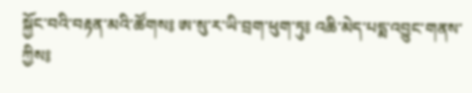སྐྱོང་བའི་བརྟན་མའི་ཚོགས༔ ཨ་སུ་ར་ཡི་བྲག་ཕུག་ཏུ༔ འཆི་མེད་པདྨ་འབྱུང་གནས་ཀྱིས༔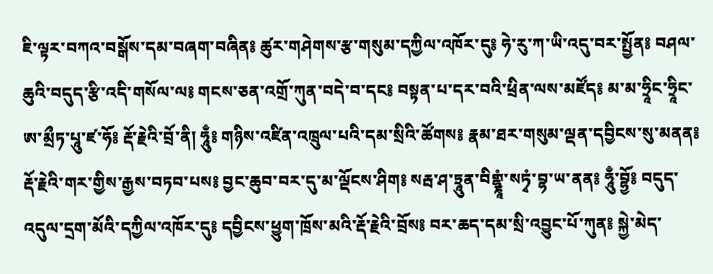ཇི་ལྟར་བཀའ་བསྒོས་དམ་བཞག་བཞིན༔ ཚུར་གཤེགས་རྩ་གསུམ་དཀྱིལ་འཁོར་དུ༔ ཧེ་རུ་ཀ་ཡི་འདུ་བར་སྤྱོན༔ བཤལ་ཆུའི་བདུད་རྩི་འདི་གསོལ་ལ༔ གངས་ཅན་འགྲོ་ཀུན་བདེ་བ་དང༔ བསྟན་པ་དར་བའི་ཕྲིན་ལས་མཛོད༔ མ་མ་ཧྲཱིང་ཧྲཱིང་ཨ་མྲྀཏ་པཱུ་ཛ་ཧོ༔ རྡོ་རྗེའི་བྲོ་ནི། ཧཱུྃ༔ གཉིས་འཛིན་འཁྲུལ་པའི་དམ་སྲིའི་ཚོགས༔ རྣམ་ཐར་གསུམ་ལྡན་དབྱིངས་སུ་མནན༔ རྡོ་རྗེའི་གར་གྱིས་རྒྱས་བཏབ་པས༔ བྱང་ཆུབ་བར་དུ་མ་ལྡོངས་ཤིག༔ སརྦ་ཤ་ཏྲཱུན་བིགྷྣཱཾ་སཏྭཾ་བྷ་ཡ་ནན༔ ཧཱུྃ་བྷྱོ༔ བདུད་འདུལ་དྲག་མོའི་དཀྱིལ་འཁོར་དུ༔ དབྱིངས་ཕྱུག་ཁྲོས་མའི་རྡོ་རྗེའི་བྲོས༔ བར་ཆད་དམ་སྲི་འབྱུང་པོ་ཀུན༔ སྐྱེ་མེད་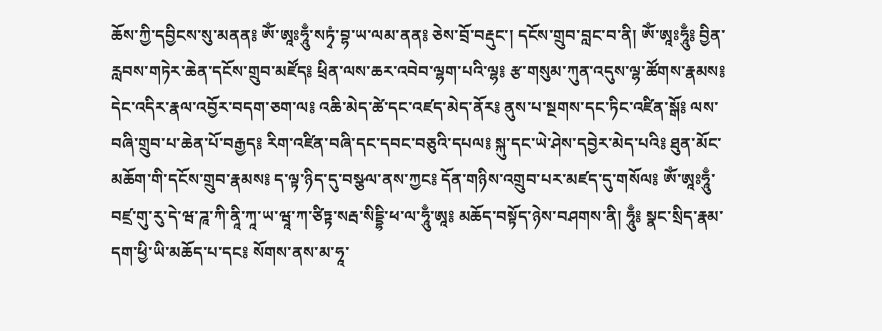ཆོས་ཀྱི་དབྱིངས་སུ་མནན༔ ཨོཾ་ཨཱཿཧཱུྃ་སཏྭཾ་བྷ་ཡ་ལམ་ནན༔ ཅེས་བྲོ་བརྡུང་། དངོས་གྲུབ་བླང་བ་ནི། ཨོཾ་ཨཱཿཧཱུྃ༔ བྱིན་རླབས་གཏེར་ཆེན་དངོས་གྲུབ་མཛོད༔ ཕྲིན་ལས་ཆར་འབེབ་ལྷག་པའི་ལྷ༔ རྩ་གསུམ་ཀུན་འདུས་ལྷ་ཚོགས་རྣམས༔ དེང་འདིར་རྣལ་འབྱོར་བདག་ཅག་ལ༔ འཆི་མེད་ཚེ་དང་འཛད་མེད་ནོར༔ ནུས་པ་སྔགས་དང་ཏིང་འཛིན་སྒོ༔ ལས་བཞི་གྲུབ་པ་ཆེན་པོ་བརྒྱད༔ རིག་འཛིན་བཞི་དང་དབང་བཅུའི་དཔལ༔ སྐུ་དང་ཡེ་ཤེས་དབྱེར་མེད་པའི༔ ཐུན་མོང་མཆོག་གི་དངོས་གྲུབ་རྣམས༔ ད་ལྟ་ཉིད་དུ་བསྩལ་ནས་ཀྱང༔ དོན་གཉིས་འགྲུབ་པར་མཛད་དུ་གསོལ༔ ཨོཾ་ཨཱཿཧཱུྃ་བཛྲ་གུ་རུ་དེ་ཝ་ཌཱ་ཀི་ནཱི་ཀཱ་ཡ་ཝཱ་ཀ་ཙིཏྟ་སརྦ་སིདྡྷི་ཕ་ལ་ཧཱུྃ་ཨཱ༔ མཆོད་བསྟོད་ཉེས་བཤགས་ནི། ཧཱུྃ༔ སྣང་སྲིད་རྣམ་དག་ཕྱི་ཡི་མཆོད་པ་དང༔ སོགས་ནས་མ་ཧཱ་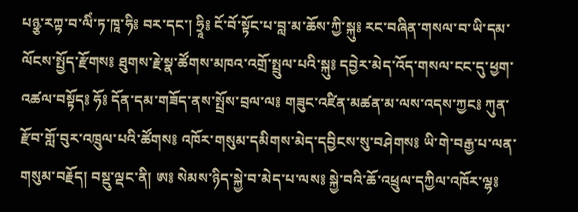པཉྩ་རཀྟ་བ་ལིཾ་ཏ་ཁཱ་ཧི༔ བར་དང་། ཧྲཱི༔ ངོ་བོ་སྟོང་པ་བླ་མ་ཆོས་ཀྱི་སྐུ༔ རང་བཞིན་གསལ་བ་ཡི་དམ་ལོངས་སྤྱོད་རྫོགས༔ ཐུགས་རྗེ་སྣ་ཚོགས་མཁའ་འགྲོ་སྤྲུལ་པའི་སྐུ༔ དབྱེར་མེད་འོད་གསལ་ངང་དུ་ཕྱག་འཚལ་བསྟོད༔ ཧོ༔ དོན་དམ་གཟོད་ནས་སྤྲོས་བྲལ་ལ༔ གཟུང་འཛིན་མཚན་མ་ལས་འདས་ཀྱང༔ ཀུན་རྫོབ་གློ་བུར་འཁྲུལ་པའི་ཚོགས༔ འཁོར་གསུམ་དམིགས་མེད་དབྱིངས་སུ་བཤེགས༔ ཡི་གེ་བརྒྱ་པ་ལན་གསུམ་བརྗོད། བསྡུ་ལྡང་ནི། ཨ༔ སེམས་ཉིད་སྐྱེ་བ་མེད་པ་ལས༔ སྐྱེ་བའི་ཆོ་འཕྲུལ་དཀྱིལ་འཁོར་ལྷ༔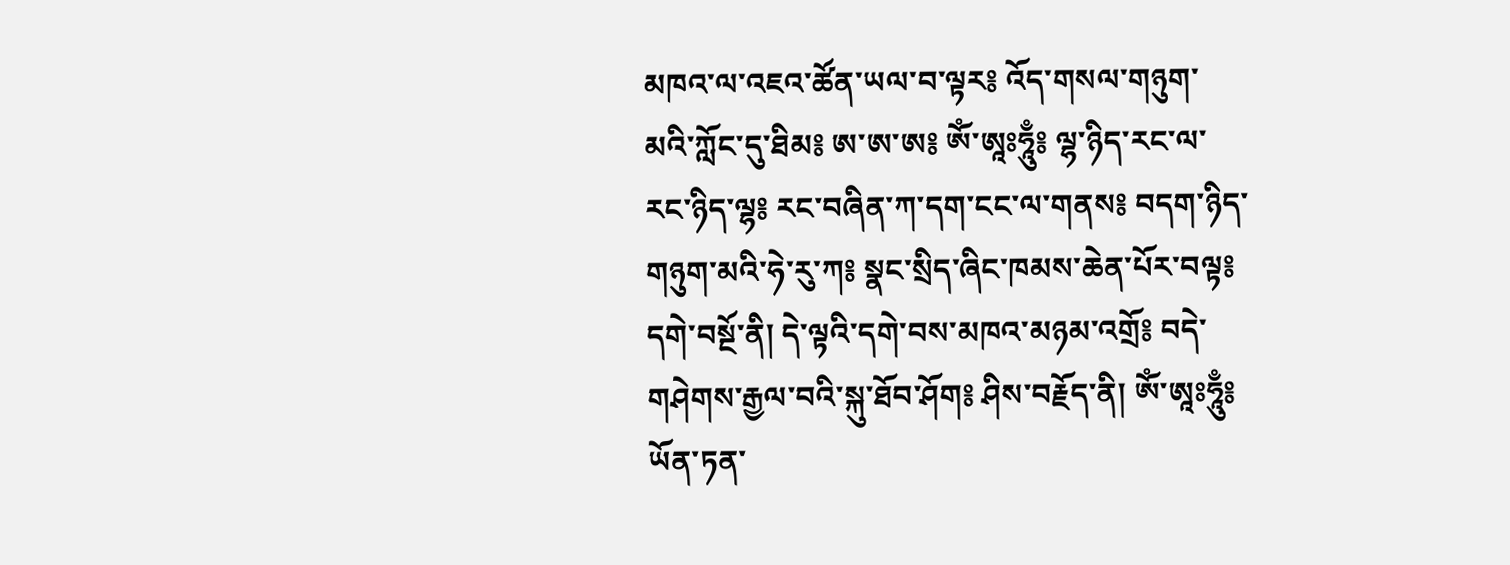མཁའ་ལ་འཇའ་ཚོན་ཡལ་བ་ལྟར༔ འོད་གསལ་གཉུག་མའི་ཀློང་དུ་ཐིམ༔ ཨ་ཨ་ཨ༔ ཨོཾ་ཨཱཿཧཱུྃ༔ ལྷ་ཉིད་རང་ལ་རང་ཉིད་ལྷ༔ རང་བཞིན་ཀ་དག་ངང་ལ་གནས༔ བདག་ཉིད་གཉུག་མའི་ཧེ་རུ་ཀ༔ སྣང་སྲིད་ཞིང་ཁམས་ཆེན་པོར་བལྟ༔ དགེ་བསྔོ་ནི། དེ་ལྟའི་དགེ་བས་མཁའ་མཉམ་འགྲོ༔ བདེ་གཤེགས་རྒྱལ་བའི་སྐུ་ཐོབ་ཤོག༔ ཤིས་བརྗོད་ནི། ཨོཾ་ཨཱཿཧཱུྃ༔ ཡོན་ཏན་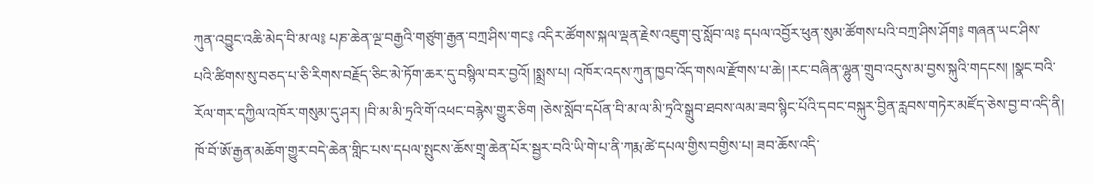ཀུན་འབྱུང་འཆི་མེད་བི་མ་ལ༔ པཎ་ཆེན་ལྔ་བརྒྱའི་གཙུག་རྒྱན་བཀྲ་ཤིས་གང༔ འདིར་ཚོགས་སྐལ་ལྡན་རྗེས་འཇུག་བུ་སློབ་ལ༔ དཔལ་འབྱོར་ཕུན་སུམ་ཚོགས་པའི་བཀྲ་ཤིས་ཤོག༔ གཞན་ཡང་ཤིས་པའི་ཚིགས་སུ་བཅད་པ་ཅི་རིགས་བརྗོད་ཅིང་མེ་ཏོག་ཆར་དུ་བསྙིལ་བར་བྱའོ། །སྨྲས་པ། འཁོར་འདས་ཀུན་ཁྱབ་འོད་གསལ་རྫོགས་པ་ཆེ། །རང་བཞིན་ལྷུན་གྲུབ་འདུས་མ་བྱས་སྐུའི་གདངས། །སྣང་བའི་རོལ་གར་དཀྱིལ་འཁོར་གསུམ་དུ་ཤར། །བི་མ་མི་ཏྲའི་གོ་འཕང་བརྙེས་གྱུར་ཅིག །ཅེས་སློབ་དཔོན་བི་མ་ལ་མི་ཏྲའི་སྒྲུབ་ཐབས་ལམ་ཟབ་སྙིང་པོའི་དབང་བསྐུར་བྱིན་རླབས་གཏེར་མཛོད་ཅེས་བྱ་བ་འདི་ནི། ཁོ་བོ་ཨོ་རྒྱན་མཆོག་གྱུར་བདེ་ཆེན་གླིང་པས་དཔལ་སྤུངས་ཆོས་གྲྭ་ཆེན་པོར་སྦྱར་བའི་ཡི་གེ་པ་ནི་ཀརྨ་ཚེ་དཔལ་གྱིས་བགྱིས་པ། ཟབ་ཆོས་འདི་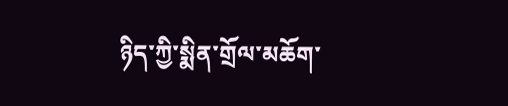ཉིད་ཀྱི་སྨིན་གྲོལ་མཆོག་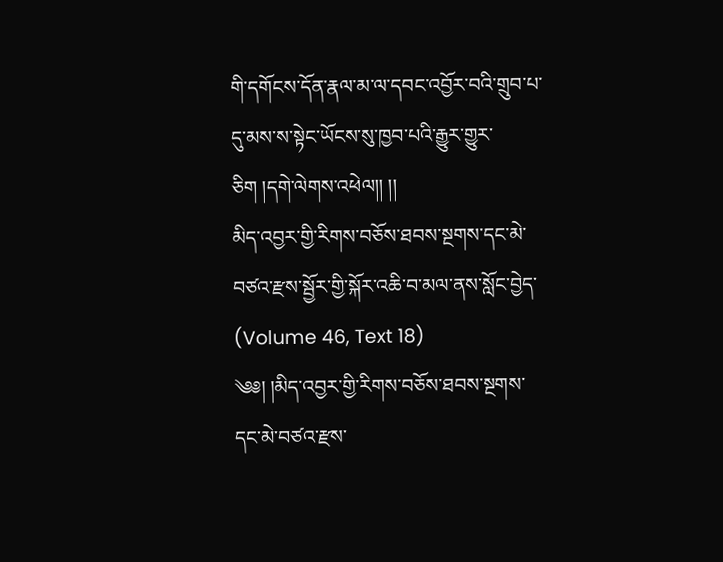གི་དགོངས་དོན་རྣལ་མ་ལ་དབང་འབྱོར་བའི་གྲུབ་པ་དུ་མས་ས་སྟེང་ཡོངས་སུ་ཁྱབ་པའི་རྒྱུར་གྱུར་ཅིག །དགེ་ལེགས་འཕེལ།། །།
མིད་འབྱར་གྱི་རིགས་བཅོས་ཐབས་སྔགས་དང་མེ་བཙའ་རྫས་སྦྱོར་གྱི་སྐོར་འཆི་བ་མལ་ནས་སློང་བྱེད་ (Volume 46, Text 18)
༄༅། །མིད་འབྱར་གྱི་རིགས་བཅོས་ཐབས་སྔགས་དང་མེ་བཙའ་རྫས་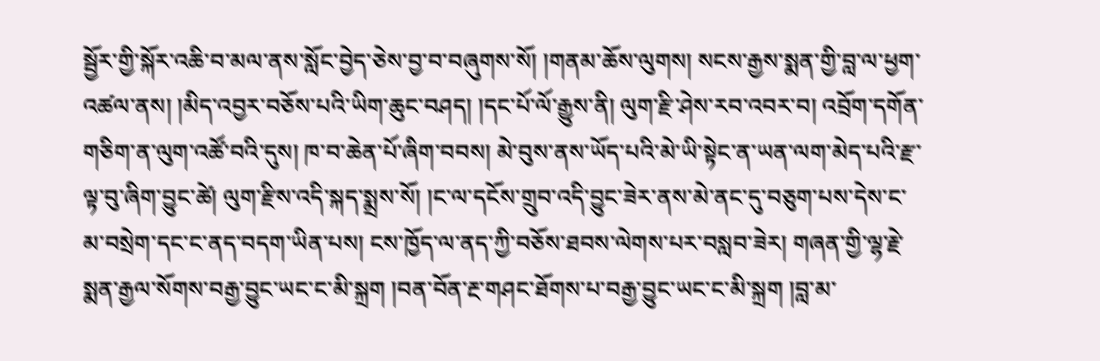སྦྱོར་གྱི་སྐོར་འཆི་བ་མལ་ནས་སློང་བྱེད་ཅེས་བྱ་བ་བཞུགས་སོ། །གནམ་ཆོས་ལུགས། སངས་རྒྱས་སྨན་གྱི་བླ་ལ་ཕྱག་འཚལ་ནས། །མིད་འབྱར་བཅོས་པའི་ཡིག་ཆུང་བཤད། །དང་པོ་ལོ་རྒྱུས་ནི། ལུག་རྫི་ཤེས་རབ་འབར་བ། འབྲོག་དགོན་གཅིག་ན་ལུག་འཚོ་བའི་དུས། ཁ་བ་ཆེན་པོ་ཞིག་བབས། མེ་བུས་ནས་ཡོད་པའི་མེ་ཡི་སྟེང་ན་ཡན་ལག་མེད་པའི་རྫ་ལྟ་བུ་ཞིག་བྱུང་ཚེ། ལུག་རྫིས་འདི་སྐད་སྨྲས་སོ། །ང་ལ་དངོས་གྲུབ་འདི་བྱུང་ཟེར་ནས་མེ་ནང་དུ་བཅུག་པས་དེས་ང་མ་བསྲེག་དང་ང་ནད་བདག་ཡིན་པས། ངས་ཁྱོད་ལ་ནད་ཀྱི་བཅོས་ཐབས་ལེགས་པར་བསླབ་ཟེར། གཞན་གྱི་ལྷ་རྗེ་སྨན་རྒྱལ་སོགས་བརྒྱ་བྱུང་ཡང་ང་མི་སྐྲག །བན་བོན་རྔ་གཤང་ཐོགས་པ་བརྒྱ་བྱུང་ཡང་ང་མི་སྐྲག །བླ་མ་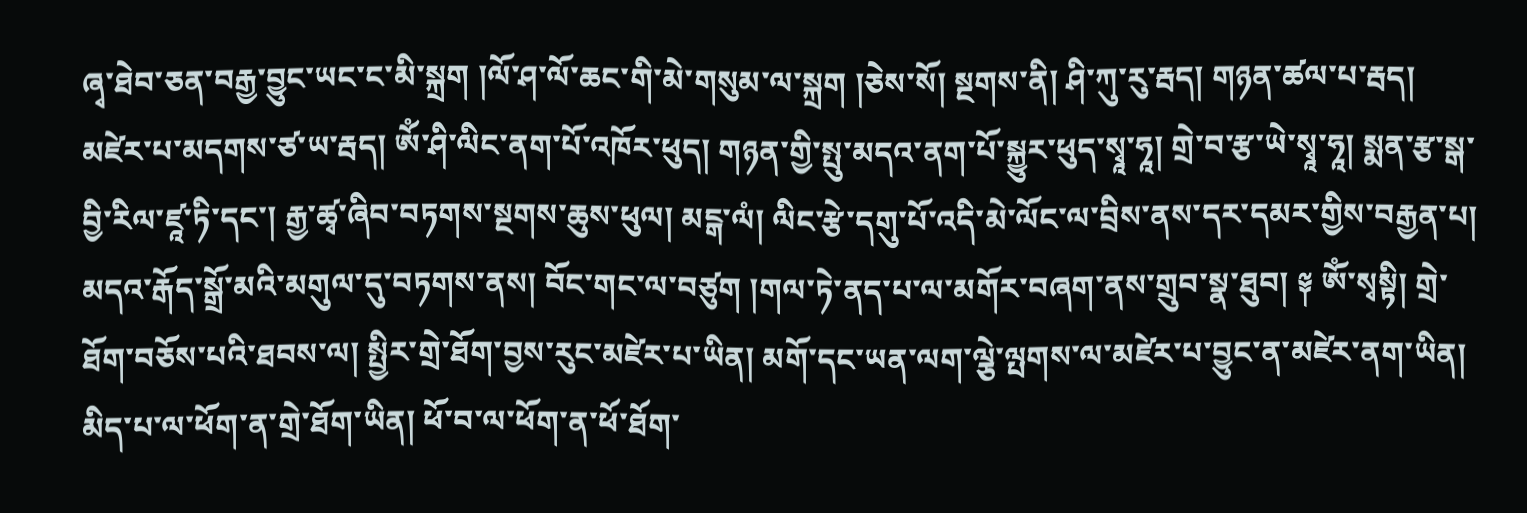ཞྭ་ཐེབ་ཅན་བརྒྱ་བྱུང་ཡང་ང་མི་སྐྲག །ལོ་ཤ་ལོ་ཆང་གི་མེ་གསུམ་ལ་སྐྲག །ཅེས་སོ། སྔགས་ནི། ཤི་ཀུ་རུ་རྦད། གཉན་ཚལ་པ་རྦད། མཛེར་པ་མདགས་ཙ་ཡ་རྦད། ཨོཾ་ཤི་ལིང་ནག་པོ་འཁོར་ཕུད། གཉན་གྱི་སྤུ་མདའ་ནག་པོ་སྐྱུར་ཕུད་སྭཱ་ཧཱ། གྲེ་བ་རྩ་ཡེ་སྭཱ་ཧཱ། སྨན་རྩ་སྒ་བྱི་རིལ་ཛཱ་ཏི་དང་། རྒྱ་ཚྭ་ཞིབ་བཏགས་སྔགས་ཆུས་ཕུལ། མངྒ་ལཾ། ལིང་རྩེ་དགུ་པོ་འདི་མེ་ལོང་ལ་བྲིས་ནས་དར་དམར་གྱིས་བརྒྱན་པ། མདའ་རྒོད་སྒྲོ་མའི་མགུལ་དུ་བཏགས་ནས། བོང་གང་ལ་བཙུག །གལ་ཏེ་ནད་པ་ལ་མགོར་བཞག་ནས་གྲུབ་སྣ་ཐུབ། ༈ ཨོཾ་སྭསྟི། གྲེ་ཐོག་བཅོས་པའི་ཐབས་ལ། སྤྱིར་གྲེ་ཐོག་བྱས་རུང་མཛེར་པ་ཡིན། མགོ་དང་ཡན་ལག་ལྕེ་ལྤགས་ལ་མཛེར་པ་བྱུང་ན་མཛེར་ནག་ཡིན། མིད་པ་ལ་ཕོག་ན་གྲེ་ཐོག་ཡིན། ཕོ་བ་ལ་ཕོག་ན་ཕོ་ཐོག་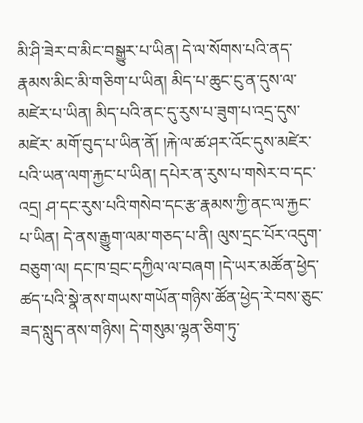མི་ཤི་ཟེར་བ་མིང་བསྒྱུར་པ་ཡིན། དེ་ལ་སོགས་པའི་ནད་རྣམས་མིང་མི་གཅིག་པ་ཡིན། མིད་པ་ཆུང་ངུ་ན་དུས་ལ་མཛེར་པ་ཡིན། མིད་པའི་ནང་དུ་རུས་པ་ཟུག་པ་འདྲ་དུས་མཛེར་ མགོ་བུད་པ་ཡིན་ནོ། །རྐེ་ལ་ཚ་ཤར་འོང་དུས་མཛེར་པའི་ཡན་ལག་རྐྱང་པ་ཡིན། དཔེར་ན་རུས་པ་གསེར་བ་དང་འདྲ། ཤ་དང་རུས་པའི་གསེབ་དང་རྩ་རྣམས་ཀྱི་ནང་ལ་རྐྱང་པ་ཡིན། དེ་ནས་རྒྱུག་ལམ་གཅད་པ་ནི། ལུས་དྲང་པོར་འདུག་བཅུག་ལ། དང་ཁ་བྲང་དཀྱིལ་ལ་བཞག །དེ་ཡར་མཚོན་ཕྱེད་ཚད་པའི་སྣེ་ནས་གཡས་གཡོན་གཉིས་ཚོན་ཕྱེད་རེ་བས་ཅུང་ཟད་སླུད་ནས་གཉིས། དེ་གསུམ་ལྷན་ཅིག་ཏུ་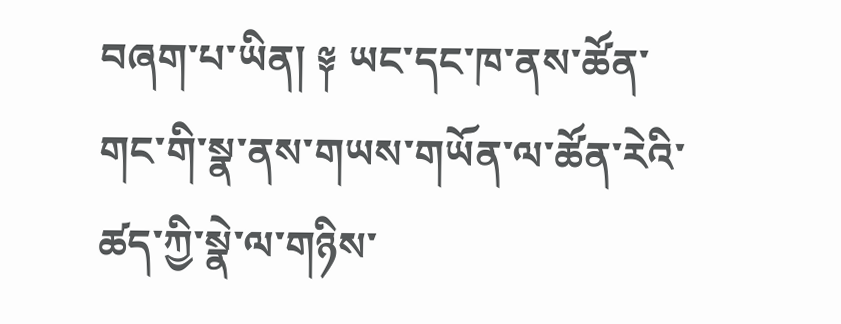བཞག་པ་ཡིན། ༈ ཡང་དང་ཁ་ནས་ཚོན་གང་གི་སྣ་ནས་གཡས་གཡོན་ལ་ཚོན་རེའི་ཚད་ཀྱི་སྣེ་ལ་གཉིས་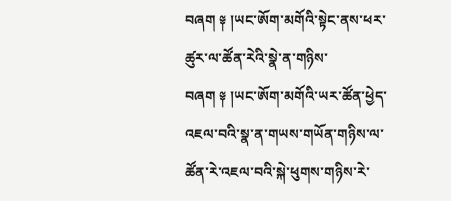བཞག ༈ །ཡང་ཨོག་མགོའི་སྟེང་ནས་ཕར་ཚུར་ལ་ཚོན་རེའི་སྣེ་ན་གཉིས་བཞག ༈ །ཡང་ཨོག་མགོའི་ཡར་ཚོན་ཕྱེད་འཇལ་བའི་སྣ་ན་གཡས་གཡོན་གཉིས་ལ་ཚོན་རེ་འཇལ་བའི་སྐེ་ཕུགས་གཉིས་རེ་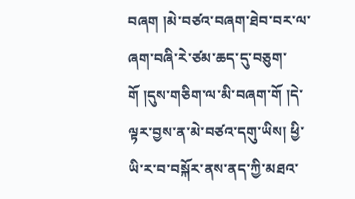བཞག །མེ་བཙའ་བཞག་ཐེབ་བར་ལ་ཞག་བཞི་རེ་ཙམ་ཆད་དུ་བཅུག་གོ །དུས་གཅིག་ལ་མི་བཞག་གོ །དེ་ལྟར་བྱས་ན་མེ་བཙའ་དགུ་ཡིས། ཕྱི་ཡི་ར་བ་བསྐོར་ནས་ནད་ཀྱི་མཐའ་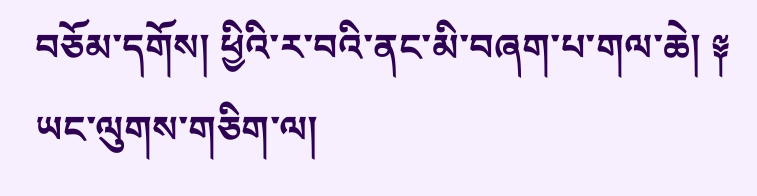བཅོམ་དགོས། ཕྱིའི་ར་བའི་ནང་མི་བཞག་པ་གལ་ཆེ། ༈ ཡང་ལུགས་གཅིག་ལ།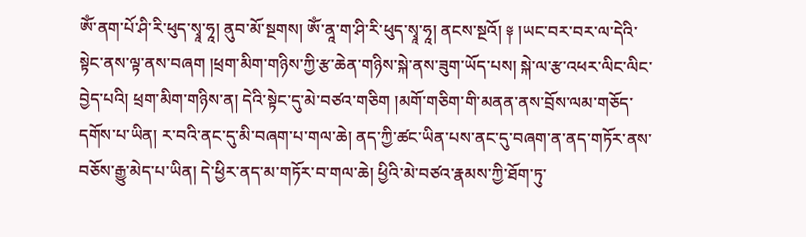ཨོཾ་ནག་པོ་ཤི་རི་ཕུད་སྭཱ་ཧཱ། ནུབ་མོ་སྔགས། ཨོཾ་ནཱ་ག་ཤི་རི་ཕུད་སྭཱ་ཧཱ། ནངས་སྔའོ། ༈ །ཡང་བར་བར་ལ་དེའི་སྟེང་ནས་ལྟ་ནས་བཞག །ཕྲག་མིག་གཉིས་ཀྱི་རྩ་ཆེན་གཉིས་སྐེ་ནས་ཟུག་ཡོད་པས། སྐེ་ལ་རྩ་འཕར་ལིང་ལིང་བྱེད་པའི། ཕྲག་མིག་གཉིས་ན། དེའི་སྟེང་དུ་མེ་བཙའ་གཅིག །མགོ་གཅིག་གི་མནན་ནས་བྲོས་ལམ་གཅོད་དགོས་པ་ཡིན། ར་བའི་ནང་དུ་མི་བཞག་པ་གལ་ཆེ། ནད་ཀྱི་ཚང་ཡིན་པས་ནང་དུ་བཞག་ན་ནད་གཏོར་ནས་བཅོས་རྒྱུ་མེད་པ་ཡིན། དེ་ཕྱིར་ནད་མ་གཏོར་བ་གལ་ཆེ། ཕྱིའི་མེ་བཙའ་རྣམས་ཀྱི་ཐོག་ཏུ་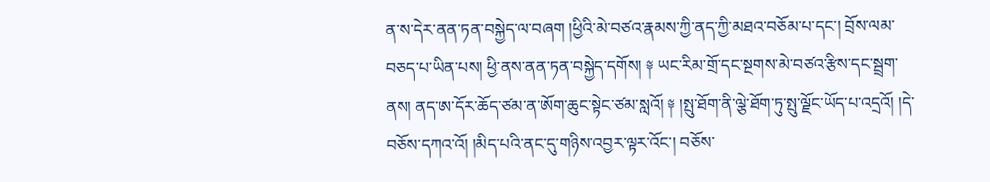ན་ས་དེར་ནན་ཏན་བསྐྱེད་ལ་བཞག །ཕྱིའི་མེ་བཙའ་རྣམས་ཀྱི་ནད་ཀྱི་མཐའ་བཅོམ་པ་དང་། བྲོས་ལམ་བཅད་པ་ཡིན་པས། ཕྱི་ནས་ནན་ཏན་བསྐྱེད་དགོས། ༈ ཡང་རིམ་གྲོ་དང་སྔགས་མེ་བཙའ་རྩིས་དང་སྦྲག་ནས། ནད་ཨ་དོར་ཆོད་ཙམ་ན་ཨོག་ཆུང་སྟེང་ཙམ་སླའོ། ༈ །སྤུ་ཐོག་ནི་ལྕེ་ཐོག་ཏུ་སྤུ་ལྗོང་ཡོད་པ་འདྲའོ། །དེ་བཅོས་དཀའ་འོ། །མིད་པའི་ནང་དུ་གཉིས་འབྱར་ལྟར་འོང་། བཅོས་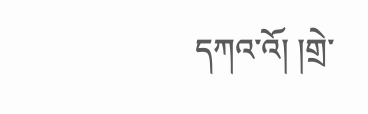དཀའ་འོ། །གྲེ་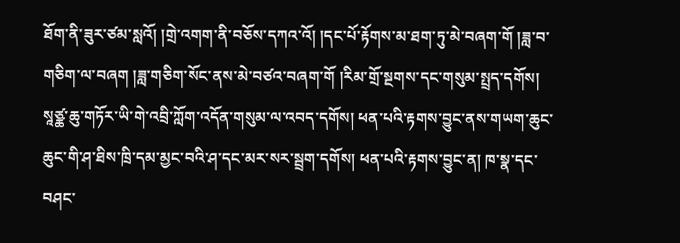ཐོག་ནི་ཟུར་ཙམ་སླའོ། །གྲེ་འགག་ནི་བཅོས་དཀའ་འོ། །དང་པོ་རྟོགས་མ་ཐག་ཏུ་མེ་བཞག་གོ །ཟླ་བ་གཅིག་ལ་བཞག །ཟླ་གཅིག་སོང་ནས་མེ་བཙའ་བཞག་གོ །རིམ་གྲོ་སྔགས་དང་གསུམ་སྤྲད་དགོས། སཱཙྪ་ཆུ་གཏོར་ཡི་གེ་འབྲི་ཀློག་འདོན་གསུམ་ལ་འབད་དགོས། ཕན་པའི་རྟགས་བྱུང་ནས་གཡག་ཆུང་ཆུང་གི་ཤ་ཐིས་ཁྲི་དམ་མྱང་བའི་ཤ་དང་མར་སར་སྦྲག་དགོས། ཕན་པའི་རྟགས་བྱུང་ན། ཁ་སྣ་དང་བཤང་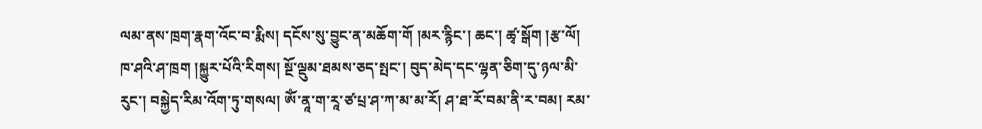ལམ་ནས་ཁྲག་རྣག་འོང་བ་རྨིས། དངོས་སུ་བྱུང་ན་མཆོག་གོ །མར་རྙིང་། ཆང་། ཚྭ་སྒོག །རྩ་ལོ། ཁ་ཤའི་ཤ་ཁྲག །སྐྱུར་པོའི་རིགས། སྔོ་ལྡུམ་ཐམས་ཅད་སྤང་། བུད་མེད་དང་ལྷན་ཅིག་དུ་ཉལ་མི་རུང་། བསྐྱེད་རིམ་འོག་ཏུ་གསལ། ཨོཾ་ནཱ་ག་རཱ་ཙ་པྲ་ཤ་ཀ་མ་མ་རོ། ཤ་ཐ་རོ་བམ་ནི་ར་བམ། རམ་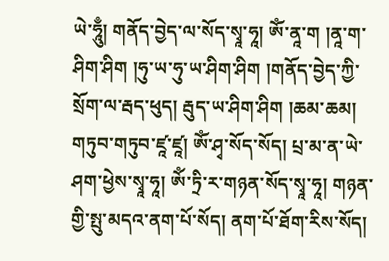ཡེ་ཧཱུྃ། གནོད་བྱེད་ལ་སོད་སྭཱ་ཧཱ། ཨོཾ་ནཱ་ག །ནཱ་ག་ཤིག་ཤིག །ཧུ་ཡ་ཧུ་ཡ་ཤིག་ཤིག །གནོད་བྱེད་ཀྱི་སྲོག་ལ་རྦད་ཕུད། རྦུད་ཡ་ཤིག་ཤིག །ཆམ་ཆམ། གཏུབ་གཏུབ་ཛཱ་ཛཱ། ཨོཾ་ཤྭ་སོད་སོད། པྲ་མ་ན་ཡེ་ཤག་ཕྱེས་སྭཱ་ཧཱ། ཨོཾ་ཏྲི་ར་གཉན་སོད་སྭཱ་ཧཱ། གཉན་གྱི་སྤུ་མདའ་ནག་པོ་སོད། ནག་པོ་ཐོག་རིས་སོད།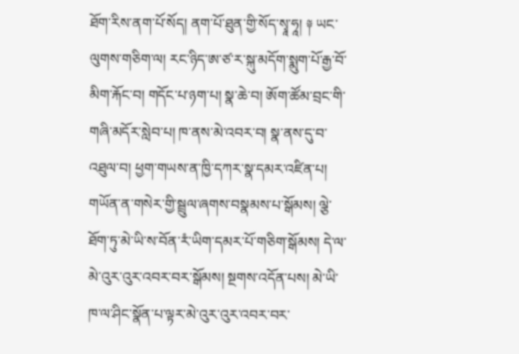ཐོག་རིས་ནག་པོ་སོད། ནག་པོ་ཐུན་གྱི་སོད་སྭཱ་ཧཱ། ༈ ཡང་ལུགས་གཅིག་ལ། རང་ཉིད་ཨ་ཙ་ར་སྐུ་མདོག་སྨུག་པོ་རྒྱ་བོ་མིག་རྐོང་བ། གདོང་པ་ཉག་པ། སྣ་ཆེ་བ། ཨོག་ཚོམ་བྲང་གི་གཞི་མདོར་སླེབ་པ། ཁ་ནས་མེ་འབར་བ། སྣ་ནས་དུ་བ་འཐུལ་བ། ཕྱག་གཡས་ན་ཁྱི་དཀར་སྣ་དམར་འཛིན་པ། གཡོན་ན་གསེར་གྱི་སྦྲུལ་ཞགས་བསྣམས་པ་སྒོམས། ལྕེ་ཐོག་ཏུ་མེ་ཡི་ས་བོན་རཾ་ཡིག་དམར་པོ་གཅིག་སྒོམས། དེ་ལ་མེ་འུར་འུར་འབར་བར་སྒོམས། སྔགས་འདོན་པས། མེ་ཡི་ཁ་ལ་ཤིང་སྣོན་པ་ལྟར་མེ་འུར་འུར་འབར་བར་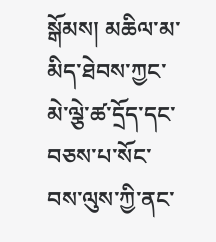སྒོམས། མཆིལ་མ་མིད་ཐེབས་ཀྱང་མེ་ལྕེ་ཚ་དྲོད་དང་བཅས་པ་སོང་བས་ལུས་ཀྱི་ནང་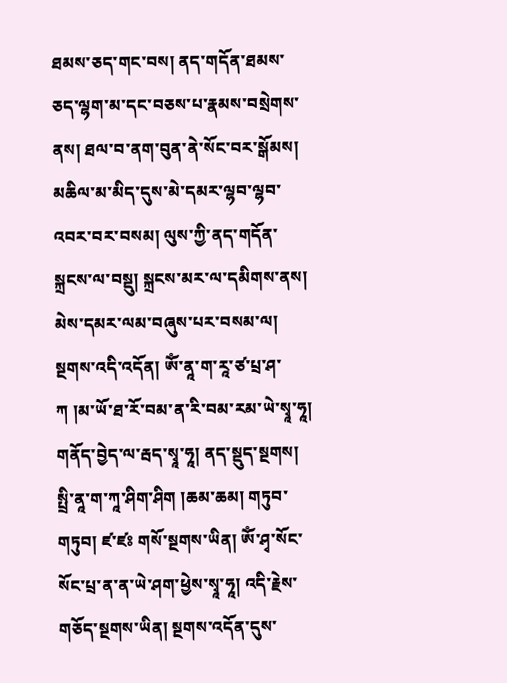ཐམས་ཅད་གང་བས། ནད་གདོན་ཐམས་ཅད་ལྷག་མ་དང་བཅས་པ་རྣམས་བསྲེགས་ནས། ཐལ་བ་ནག་བུན་ནེ་སོང་བར་སྒོམས། མཆིལ་མ་མིད་དུས་མེ་དམར་ལྷབ་ལྷབ་འབར་བར་བསམ། ལུས་ཀྱི་ནད་གདོན་སྐྲངས་ལ་བསྡུ། སྐྲངས་མར་ལ་དམིགས་ནས། མེས་དམར་ལམ་བཞུས་པར་བསམ་ལ། སྔགས་འདི་འདོན། ཨོཾ་ནཱ་ག་རཱ་ཙ་པྲ་ཤ་ཀ །མ་ཡོ་ཐ་རོ་བམ་ན་རི་བམ་རམ་ཡེ་སྭཱ་ཧཱ། གནོད་བྱེད་ལ་རྦད་སྭཱ་ཧཱ། ནད་སྡུད་སྔགས། སྤྲི་ནཱ་ག་ཀཱ་ཤིག་ཤིག །ཆམ་ཆམ། གཏུབ་གཏུབ། ཛ་ཛཿ གསོ་སྔགས་ཡིན། ཨོཾ་ཤྭ་སོང་སོང་པྲ་ན་ན་ཡེ་ཤག་ཕྱེས་སྭཱ་ཧཱ། འདི་རྗེས་གཅོད་སྔགས་ཡིན། སྔགས་འདོན་དུས་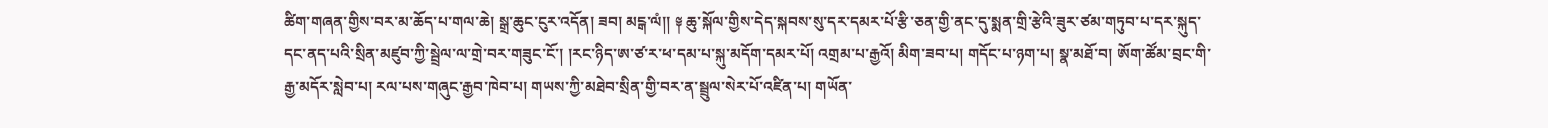ཚིག་གཞན་གྱིས་བར་མ་ཆོད་པ་གལ་ཆེ། སྒྲ་ཆུང་ངུར་འདོན། ཟབ། མངྒ་ལཾ།། ༈ ཆུ་སྐོལ་གྱིས་དེད་སྐབས་སུ་དར་དམར་པོ་རྩི་ཅན་གྱི་ནང་དུ་སྨན་གྲི་རྩེའི་ཟུར་ཙམ་གཏུབ་པ་དར་སྐུད་དང་ནད་པའི་སྲིན་མཛུབ་ཀྱི་སྦྲེལ་ལ་གྲེ་བར་གཟུང་ངོ་། །རང་ཉིད་ཨ་ཙ་ར་ཕ་དམ་པ་སྐུ་མདོག་དམར་པོ། འགྲམ་པ་རྒྱའོ། མིག་ཟབ་པ། གདོང་པ་ཉག་པ། སྣ་མཐོ་བ། ཨོག་ཚོམ་བྲང་གི་རྒྱ་མདོར་སླེབ་པ། རལ་པས་གཞུང་རྒྱབ་ཁེབ་པ། གཡས་ཀྱི་མཐེབ་སྲིན་གྱི་བར་ན་སྦྲུལ་སེར་པོ་འཛིན་པ། གཡོན་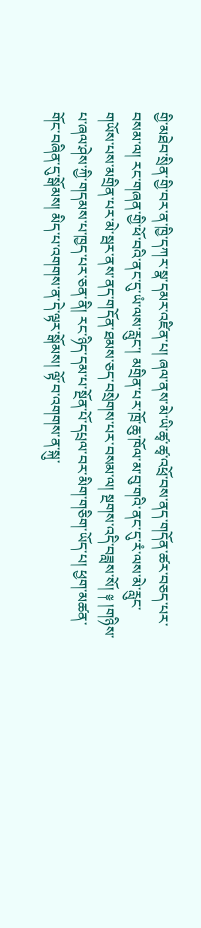གྱི་མཐེབ་སྲིན་གྱི་བར་ན་ཁྱི་དཀར་སྣ་དམར་འཛིན་པ། ཞལ་ནས་མེ་ཡི་ཚྭ་ཚྭ་འཕྲོ་བས་ནད་གདོན་ཚར་བཅད་པར་བསམ་ལ། རང་གཞན་གྱི་ཕོ་བའི་ནང་དུ་ཡཾ་ལས་རླུང་། མགྲིན་པར་ཁྲོ་ཆུ་ཁོལ་མ་བུ་གའི་ནང་དུ་རཾ་ལས་མེ་རླུང་གཡོས་པས་མགྲིན་པར་མེ་སྦར་ནས་ནད་གདོན་ཐམས་ཅད་བསྲེགས་པར་བསམ་ལ། སྔགས་འདི་བཟླས་སོ། ༈ །གཉིས་པ་ཞལ་ཤེས་ཀྱི་གདམས་པ་ཁྱད་པར་ཅན་ནི། རང་ཉིད་དམ་པ་སྔོན་པོ་དཔྲལ་བར་མིག་གཅིག་ཡོད་པ། ཕྱག་མཚན་གོང་བཞིན་དུ་སྒོམས། མིད་པ་འགགས་ན་དེ་ལྟར་སྒོམས། ལྟོ་བ་འགགས་ན་སྐུ་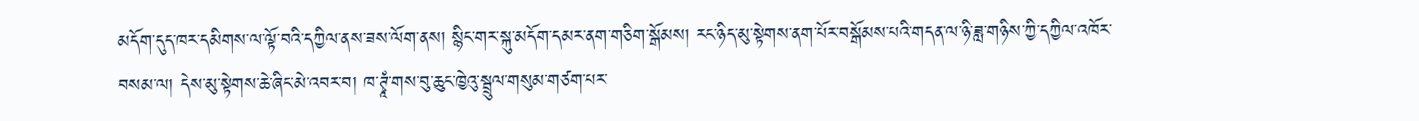མདོག་དུད་ཁར་དམིགས་ལ་ལྟོ་བའི་དཀྱིལ་ནས་ཟས་ལོག་ནས། སྙིང་གར་སྐུ་མདོག་དམར་ནག་གཅིག་སྒོམས། རང་ཉིད་མུ་སྟེགས་ནག་པོར་བསྒོམས་པའི་གདན་ལ་ཉི་ཟླ་གཉིས་ཀྱི་དཀྱིལ་འཁོར་བསམ་ལ། དེས་མུ་སྟེགས་ཆེ་ཞིང་མེ་འབར་བ། ཁ་ཊྭཱཾ་གས་བུ་ཆུང་ཁྱེའུ་སྦྲུལ་གསུམ་གཙག་པར་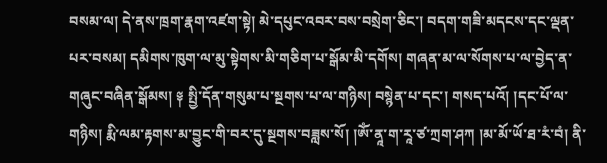བསམ་ལ། དེ་ནས་ཁྲག་རྣག་འཛག་སྟེ། མེ་དཔུང་འབར་བས་བསྲེག་ཅིང་། བདག་གཟི་མདངས་དང་ལྡན་པར་བསམ། དམིགས་ཁུག་ལ་མུ་སྟེགས་མི་གཅིག་པ་སྒོམ་མི་དགོས། གཞན་མ་ལ་སོགས་པ་ལ་བྱེད་ན་གཞུང་བཞིན་སྒོམས། ༈ སྤྱི་དོན་གསུམ་པ་སྔགས་པ་ལ་གཉིས། བསྙེན་པ་དང་། གསད་པའོ། །དང་པོ་ལ་གཉིས། རྨི་ལམ་རྟགས་མ་བྱུང་གི་བར་དུ་སྔགས་བཟླས་སོ། །ཨོཾ་ནཱ་ག་རཱ་ཙ་ཀྲག་ཤཀ །མ་མོ་ཡོ་ཐ་རཾ་བཾ། ནི་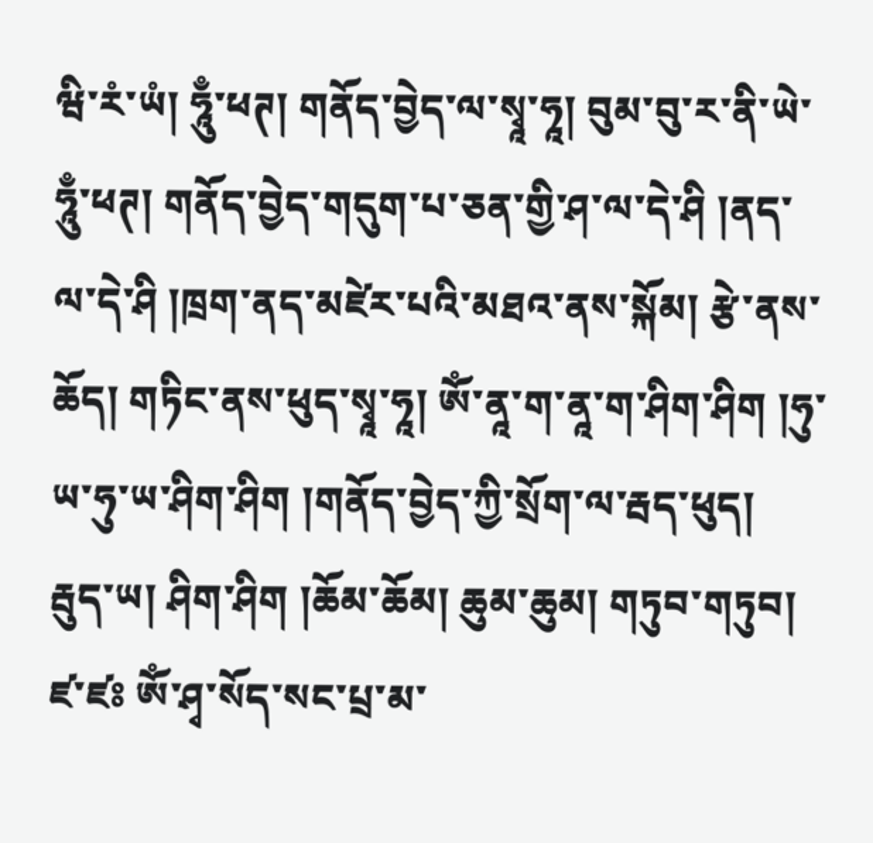ཝི་རཾ་ཡཾ། ཧཱུྃ་ཕཊ། གནོད་བྱེད་ལ་སྭཱ་ཧཱ། བུམ་བུ་ར་ནི་ཡེ་ཧཱུྃ་ཕཊ། གནོད་བྱེད་གདུག་པ་ཅན་གྱི་ཤ་ལ་དེ་ཤི །ནད་ལ་དེ་ཤི །ཁྲག་ནད་མཛེར་པའི་མཐའ་ནས་སྐོམ། རྩེ་ནས་ཆོད། གཏིང་ནས་ཕུད་སྭཱ་ཧཱ། ཨོཾ་ནཱ་ག་ནཱ་ག་ཤིག་ཤིག །ཧུ་ཡ་ཧུ་ཡ་ཤིག་ཤིག །གནོད་བྱེད་ཀྱི་སྲོག་ལ་རྦད་ཕུད། རྦུད་ཡ། ཤིག་ཤིག །ཆོམ་ཆོམ། ཆུམ་ཆུམ། གཏུབ་གཏུབ། ཛ་ཛཿ ཨོཾ་ཤྭ་སོད་སང་པྲ་མ་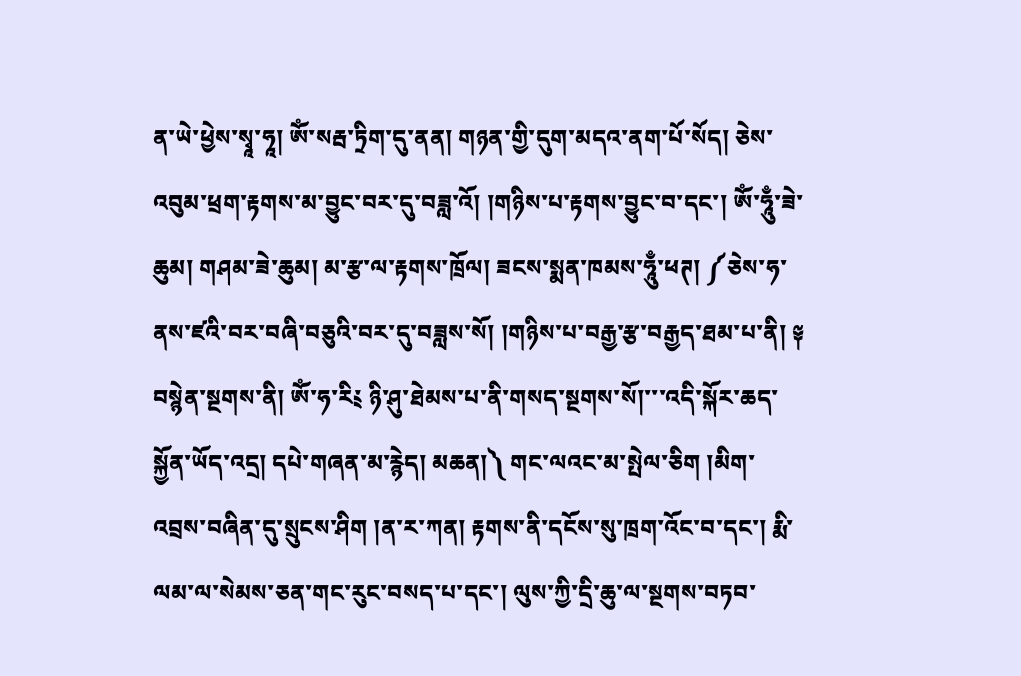ན་ཡེ་ཕྱེས་སྭཱ་ཧཱ། ཨོཾ་སརྦ་ཏྲིག་དུ་ནན། གཉན་གྱི་དུག་མདའ་ནག་པོ་སོད། ཅེས་འབུམ་ཕྲག་རྟགས་མ་བྱུང་བར་དུ་བཟླ་འོ། །གཉིས་པ་རྟགས་བྱུང་བ་དང་། ཨོཾ་ཧཱུྃ་ཟེ་ཆུམ། གཤམ་ཟེ་ཆུམ། མ་རྩ་ལ་རྟགས་ཁྲོལ། ཟངས་སྨན་ཁམས་ཧཱུྃ་ཕཊ། ༼ཅེས་ཧ་ནས་ཛའི་བར་བཞི་བཅུའི་བར་དུ་བཟླས་སོ། །གཉིས་པ་བརྒྱ་རྩ་བརྒྱད་ཐམ་པ་ནི། ༈ བསྙེན་སྔགས་ནི། ཨོཾ་ཧ་རི༴ ཉི་ཤུ་ཐེམས་པ་ནི་གསད་སྔགས་སོ།་་་འདི་སྐོར་ཆད་སྐྱོན་ཡོད་འདྲ། དཔེ་གཞན་མ་རྙེད། མཆན།༽ གང་ལའང་མ་སྤེལ་ཅིག །མིག་འབྲས་བཞིན་དུ་སྲུངས་ཤིག །ན་ར་ཀན། རྟགས་ནི་དངོས་སུ་ཁྲག་འོང་བ་དང་། རྨི་ལམ་ལ་སེམས་ཅན་གང་རུང་བསད་པ་དང་། ལུས་ཀྱི་དྲི་ཆུ་ལ་སྔགས་བཏབ་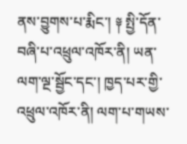ནས་བྱུགས་པ་རྨིང་། ༈ སྤྱི་དོན་བཞི་པ་འཕྲུལ་འཁོར་ནི། ཡན་ལག་ལྔ་སྦྱོང་དང་། ཁྱད་པར་གྱི་འཕྲུལ་འཁོར་ནི། ལག་པ་གཡས་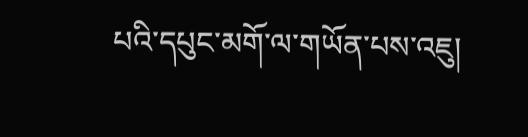པའི་དཔུང་མགོ་ལ་གཡོན་པས་འཇུ།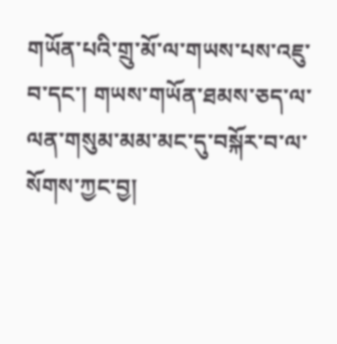གཡོན་པའི་གྲུ་མོ་ལ་གཡས་པས་འཇུ་བ་དང་། གཡས་གཡོན་ཐམས་ཅད་ལ་ལན་གསུམ་མམ་མང་དུ་བསྐོར་བ་ལ་སོགས་ཀྱང་བྱ།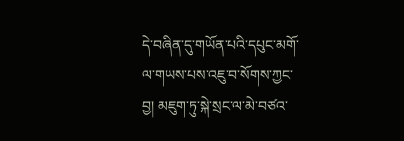དེ་བཞིན་དུ་གཡོན་པའི་དཔུང་མགོ་ལ་གཡས་པས་འཇུ་བ་སོགས་ཀྱང་བྱ། མཇུག་ཏུ་སྐེ་སྲང་ལ་མེ་བཙའ་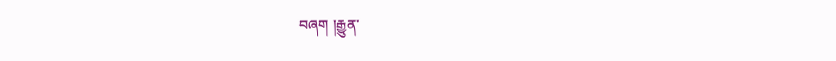བཞག །རྒྱུན་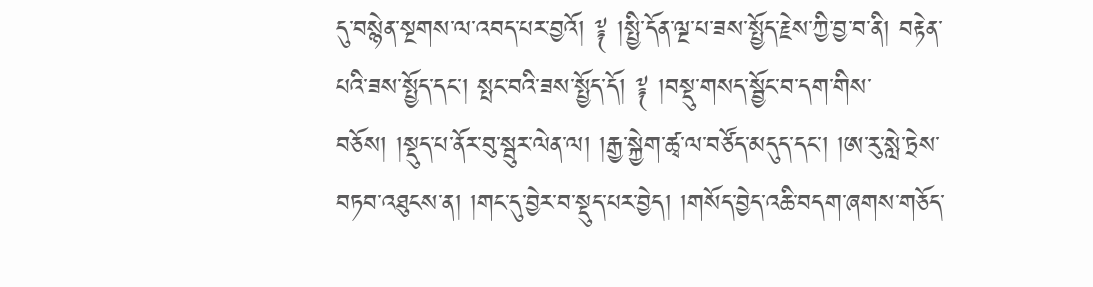དུ་བསྙེན་སྔགས་ལ་འབད་པར་བྱའོ། ༈ །སྤྱི་དོན་ལྔ་པ་ཟས་སྤྱོད་རྗེས་ཀྱི་བྱ་བ་ནི། བརྟེན་པའི་ཟས་སྤྱོད་དང་། སྤང་བའི་ཟས་སྤྱོད་དོ། ༈ །བསྡུ་གསད་སྦྱོང་བ་དག་གིས་བཅོས། །སྡུད་པ་ནོར་བུ་སྦུར་ལེན་ལ། །རྒྱ་སྐྱེག་ཚྭ་ལ་བཙོད་མདུད་དང་། །ཨ་རུ་སླེ་ཏྲེས་བཏབ་འཐུངས་ན། །གང་དུ་བྱེར་བ་སྡུད་པར་བྱེད། །གསོད་བྱེད་འཆི་བདག་ཞགས་གཅོད་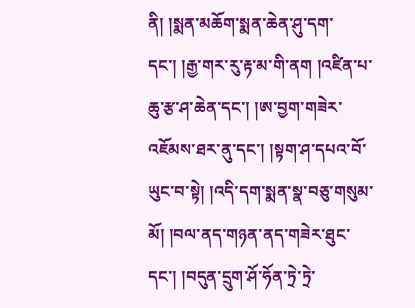ནི། །སྨན་མཆོག་སྨན་ཆེན་ཤུ་དག་དང་། །རྒྱ་གར་རུ་རྟ་མ་གི་ནག །འཛིན་པ་ཆུ་རྩ་ཤ་ཆེན་དང་། །ཨ་བྱག་གཟེར་འཇོམས་ཐར་ནུ་དང་། །སྟག་ཤ་དཔའ་བོ་ཡུང་བ་སྟེ། །འདི་དག་སྨན་སྣ་བཅུ་གསུམ་མོ། །བལ་ནད་གཉན་ནད་གཟེར་ཐུང་དང་། །བདུན་དྲུག་ཤོ་ཧོན་ཏྲེ་ཏྲེ་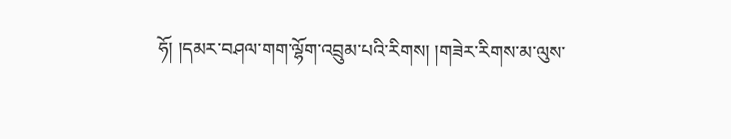ཧོ། །དམར་བཤལ་གག་ལྷོག་འབྲུམ་པའི་རིགས། །གཟེར་རིགས་མ་ལུས་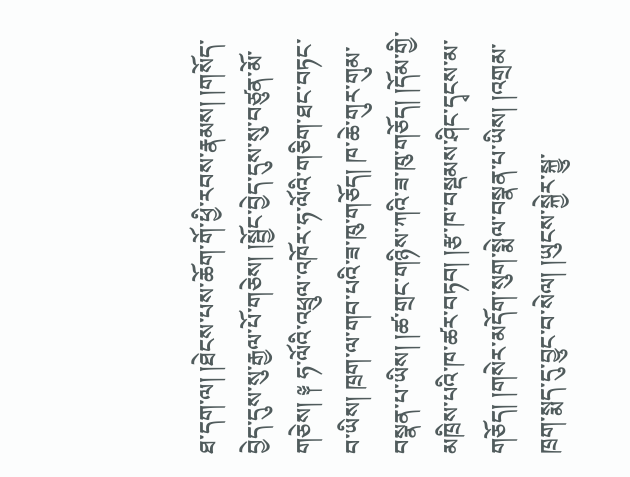ཐ་དག་ལ། །ཐེངས་པས་ཆོག་གོ་ཕྱི་རབས་རྣམས། །གསོད་བྱེད་དུས་སུ་རྒྱལ་པོ་གཅེས། །སྦྱོང་བྱེད་དུས་སུ་བཙུན་མོ་གཅེས། ༈ ཧ་ལོའི་འཕྲུལ་འཁོར་ཧ་ལོའི་གཅིག་ཐང་བཏང་བ་ཡིས། ཁྲག་ལ་གབ་པའི་ཟ་ཁུ་གཅོད། ཁ་ཆེ་གུར་གུམ་བསྣན་པ་ཡིས། །ཚ་གྲང་གཉིས་ཀའི་ཟ་ཁུ་གཅོད། །དོམ་གྱི་མཁྲིས་པའི་ཁ་ཚར་བཏབ། །རྩ་ཁ་བསྡམས་ཤིང་དྭངས་མ་གཅོད། །གསེར་མདོག་སུག་སྨེལ་བསྣན་པ་ཡིས། །འགྲམ་ཁྲག་སྨད་དུ་བྱུང་བ་སེལ། །ཡུངས་སྐྱེར་སྐྱུ་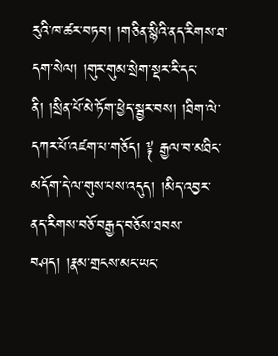རུའི་ཁ་ཚར་བཏབ། །གཅིན་སྙིའི་ནད་རིགས་ཐ་དག་སེལ། །གུར་གུམ་སྲེག་སྡར་རི་དང་ནི། །སྲིན་པོ་མེ་ཏོག་ཕྱེད་སྦྱར་བས། །ཐིག་ལེ་དཀར་པོ་འཛག་པ་གཅོད། ༈ རྒྱལ་བ་མཐིང་མདོག་དེ་ལ་གུས་པས་འདུད། །མིད་འབྱར་ནད་རིགས་བཅོ་བརྒྱད་བཅོས་ཐབས་བཤད། །རྣམ་གྲངས་མང་ཡང་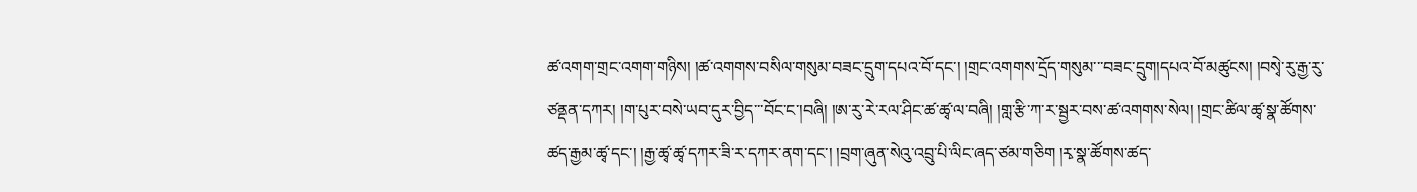ཚ་འགག་གྲང་འགག་གཉིས། །ཚ་འགགས་བསིལ་གསུམ་བཟང་དྲུག་དཔའ་བོ་དང་། །གྲང་འགགས་དྲོད་གསུམ་་་བཟང་དྲུག།དཔའ་བོ་མཚུངས། །བསྭེ་རུ་རྒྱ་རུ་ཙནྡན་དཀར། །ག་པུར་བསེ་ཡབ་དུར་བྱིད་་་བོང་ང་།བཞི། །ཨ་རུ་རེ་རལ་ཤིང་ཚ་ཚྭ་ལ་བཞི། །གླ་རྩི་ཀ་ར་སྦྱར་བས་ཚ་འགགས་སེལ། །གྲང་ཚིལ་ཚྭ་སྣ་ཚོགས་ཚད་རྒྱམ་ཚྭ་དང་། །རྒྱ་ཚྭ་ཚྭ་དཀར་ཟི་ར་དཀར་ནག་དང་། །བྲག་ཞུན་སེའུ་འབྲུ་པི་ལིང་ཞད་ཙམ་གཅིག །རྭ་སྣ་ཚོགས་ཚད་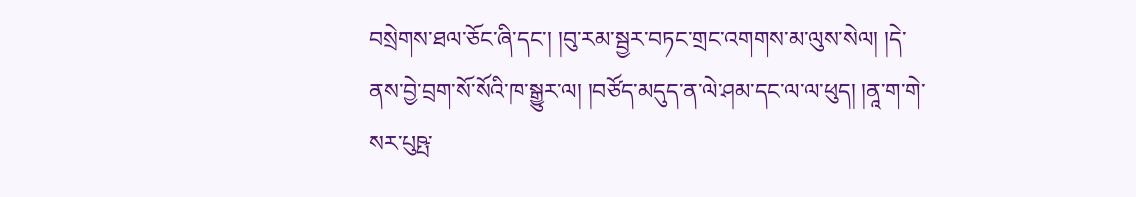བསྲེགས་ཐལ་ཅོང་ཞི་དང་། །བུ་རམ་སྦྱར་བཏང་གྲང་འགགས་མ་ལུས་སེལ། །དེ་ནས་བྱེ་བྲག་སོ་སོའི་ཁ་སྒྱུར་ལ། །བཙོད་མདུད་ན་ལེ་ཤམ་དང་ལ་ལ་ཕུད། །ནཱ་ག་གེ་སར་པུཥྤ་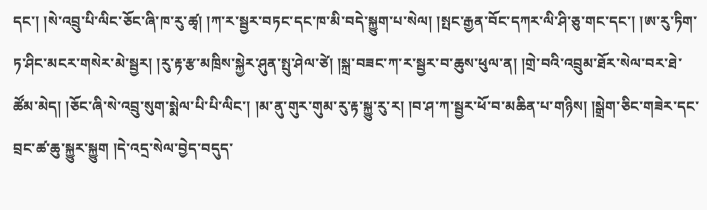དང་། །སེ་འབྲུ་པི་ལིང་ཅོང་ཞི་ཁ་རུ་ཚྭ། །ཀ་ར་སྦྱར་བཏང་དང་ཁ་མི་བདེ་སྐྱུག་པ་སེལ། །སྤང་རྒྱན་བོང་དཀར་ལི་ཤི་ཅུ་གང་དང་། །ཨ་རུ་ཏིག་ཏ་ཤིང་མངར་གསེར་མེ་སྦྱར། །རུ་རྟ་རྩ་མཁྲིས་སྐྱེར་ཤུན་སྤུ་ཤེལ་ཙེ། །སྐྲ་བཟང་ཀ་ར་སྦྱར་བ་ཆུས་ཕུལ་ན། །གྲེ་བའི་འབྲུམ་ཐོར་སེལ་བར་ཐེ་ཚོམ་མེད། །ཅོང་ཞི་སེ་འབྲུ་སུག་སྨེལ་པི་པི་ལིང་། །མ་ནུ་གུར་གུམ་རུ་རྟ་སྐྱུ་རུ་ར། །བ་ཤ་ཀ་སྦྱར་ཕོ་བ་མཆིན་པ་གཉིས། །སྒྲེག་ཅིང་གཟེར་དང་བྲང་ཚ་ཆུ་སྐྱུར་སྐྱུག །དེ་འདྲ་སེལ་བྱེད་བདུད་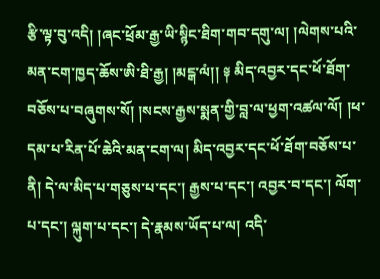རྩི་ལྟ་བུ་འདི། །ཞང་ཕྲོམ་རྒྱ་ཡི་སྙིང་ཐིག་གབ་དགུ་ལ། །ལེགས་པའི་མན་ངག་ཁྱད་ཆོས་ཨི་ཐི་རྒྱ། །མངྒ་ལཾ།། ༈ མིད་འབྱར་དང་ཕོ་ཐོག་བཅོས་པ་བཞུགས་སོ། །སངས་རྒྱས་སྨན་གྱི་བླ་ལ་ཕྱག་འཚལ་ལོ། །ཕ་དམ་པ་རིན་པོ་ཆེའི་མན་ངག་ལ། མིད་འབྱར་དང་ཕོ་ཐོག་བཅོས་པ་ནི། དེ་ལ་མིད་པ་གཅུས་པ་དང་། རྒྱས་པ་དང་། འབྱར་བ་དང་། ལོག་པ་དང་། ལྐུག་པ་དང་། དེ་རྣམས་ཡོད་པ་ལ། འདི་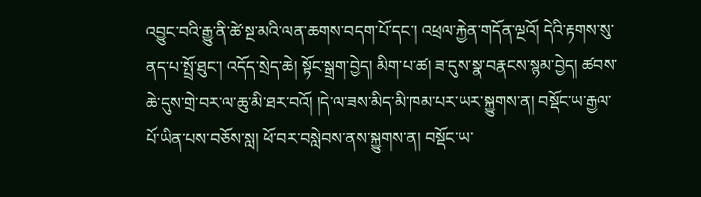འབྱུང་བའི་རྒྱུ་ནི་ཚེ་སྔ་མའི་ལན་ཆགས་བདག་པོ་དང་། འཕྲལ་རྐྱེན་གདོན་ལྔའོ། དེའི་རྟགས་སུ་ནད་པ་སྤྲོ་ཐུང་། འདོད་སྲེད་ཆེ། སྟོང་སྒྲག་བྱེད། མིག་པ་ཚ། ཟ་དུས་སྣ་བརྣངས་སྙམ་བྱེད། ཚབས་ཆེ་དུས་གྲེ་བར་ལ་ཆུ་མི་ཐར་བའོ། །དེ་ལ་ཟས་མིད་མི་ཁམ་པར་ཡར་སྐྱུགས་ན། བསྡོང་ཡ་རྒྱལ་པོ་ཡིན་པས་བཅོས་སླ། ཕོ་བར་བསླེབས་ནས་སྐྱུགས་ན། བསྡོང་ཡ་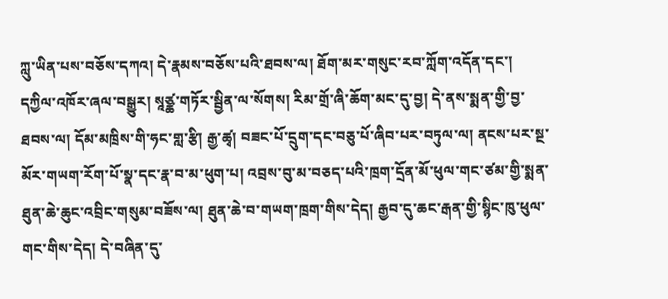ཀླུ་ཡིན་པས་བཅོས་དཀའ། དེ་རྣམས་བཅོས་པའི་ཐབས་ལ། ཐོག་མར་གསུང་རབ་ཀློག་འདོན་དང་། དཀྱིལ་འཁོར་ཞལ་བསྒྱུར། སཱཙྪ་གཏོར་སྦྱིན་ལ་སོགས། རིམ་གྲོ་ཞི་ཆོག་མང་དུ་བྱ། དེ་ནས་སྨན་གྱི་བྱ་ཐབས་ལ། དོམ་མཁྲིས་གི་ཧང་གླ་རྩི། རྒྱ་ཚྭ། བཟང་པོ་དྲུག་དང་བཅུ་པོ་ཞིབ་པར་བཏུལ་ལ། ནངས་པར་སྔ་མོར་གཡག་རོག་པོ་སྣ་དང་རྣ་བ་མ་ཕུག་པ། འབྲས་བུ་མ་བཅད་པའི་ཁྲག་དྲོན་མོ་ཕུལ་གང་ཙམ་གྱི་སྨན་ཐུན་ཆེ་ཆུང་འབྲིང་གསུམ་བཟོས་ལ། ཐུན་ཆེ་བ་གཡག་ཁྲག་གིས་དེད། རྒྱབ་དུ་ཆང་རྒན་གྱི་སྙིང་ཁུ་ཕུལ་གང་གིས་དེད། དེ་བཞིན་དུ་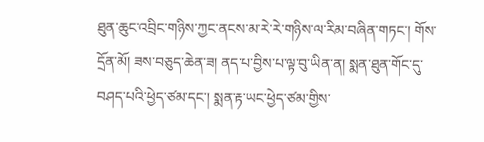ཐུན་ཆུང་འབྲིང་གཉིས་ཀྱང་ནངས་མ་རེ་རེ་གཉིས་ལ་རིམ་བཞིན་གཏང་། གོས་དྲོན་མོ། ཟས་བཅུད་ཆེན་ཟ། ནད་པ་བྱིས་པ་ལྟ་བུ་ཡིན་ན། སྨན་ཐུན་གོང་དུ་བཤད་པའི་ཕྱེད་ཙམ་དང་། སྨན་རྟ་ཡང་ཕྱེད་ཙམ་གྱིས་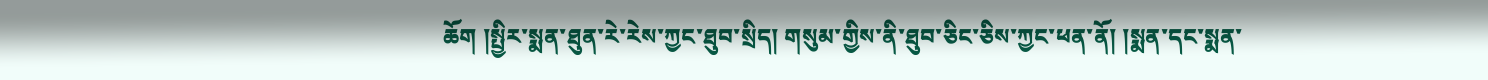ཆོག །སྤྱིར་སྨན་ཐུན་རེ་རེས་ཀྱང་ཐུབ་སྲིད། གསུམ་གྱིས་ནི་ཐུབ་ཅིང་ཅིས་ཀྱང་ཕན་ནོ། །སྨན་དང་སྨན་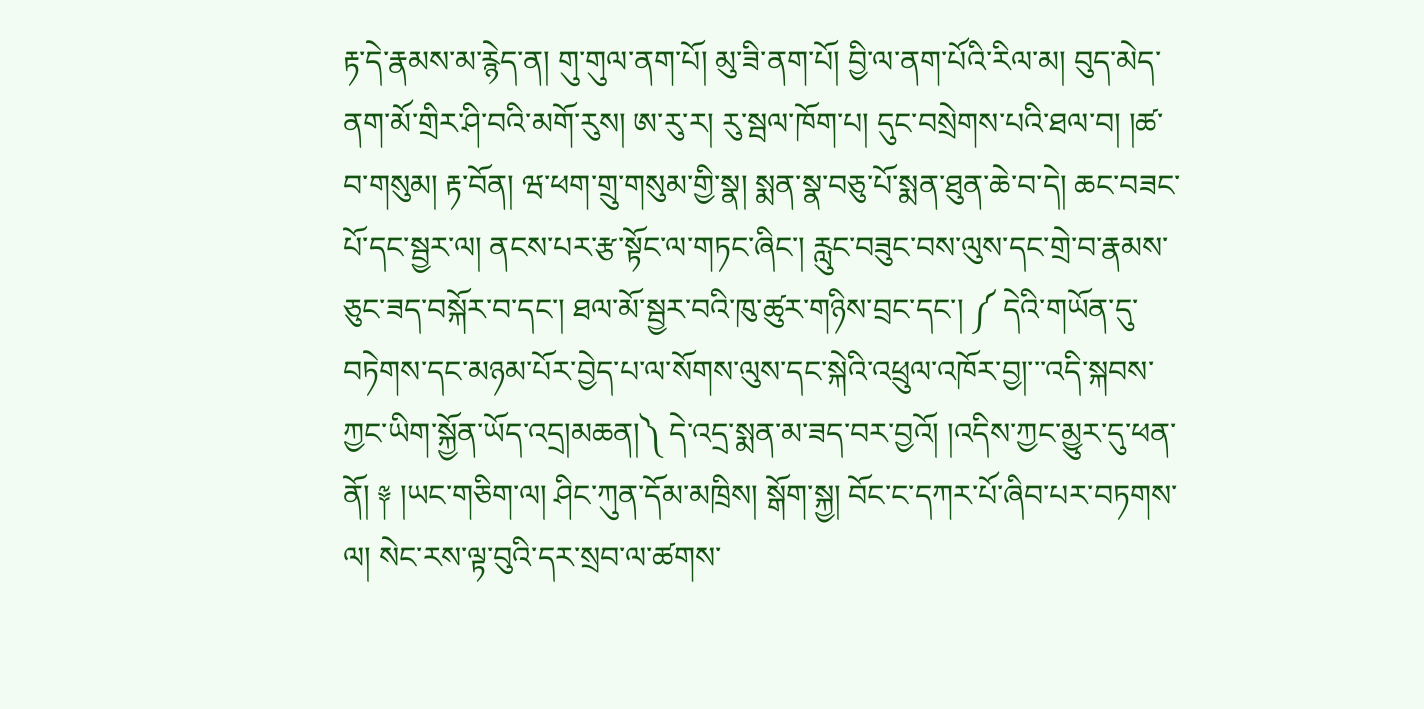རྟ་དེ་རྣམས་མ་རྙེད་ན། གུ་གུལ་ནག་པོ། མུ་ཟི་ནག་པོ། བྱི་ལ་ནག་པོའི་རིལ་མ། བུད་མེད་ནག་མོ་གྲིར་ཤི་བའི་མགོ་རུས། ཨ་རུ་ར། རུ་སྦལ་ཁོག་པ། དུང་བསྲེགས་པའི་ཐལ་བ། །ཚ་བ་གསུམ། རྟ་བོན། ཝ་ཕག་གྲུ་གསུམ་གྱི་སྣ། སྨན་སྣ་བཅུ་པོ་སྨན་ཐུན་ཆེ་བ་དེ། ཆང་བཟང་པོ་དང་སྦྱར་ལ། ནངས་པར་རྩ་སྟོང་ལ་གཏང་ཞིང་། རླུང་བཟུང་བས་ལུས་དང་གྲེ་བ་རྣམས་ཅུང་ཟད་བསྐོར་བ་དང་། ཐལ་མོ་སྦྱར་བའི་ཁུ་ཚུར་གཉིས་བྲང་དང་། ༼ དེའི་གཡོན་དུ་བཏེགས་དང་མཉམ་པོར་བྱེད་པ་ལ་སོགས་ལུས་དང་སྐེའི་འཕྲུལ་འཁོར་བྱ།་་་འདི་སྐབས་ཀྱང་ཡིག་སྐྱོན་ཡོད་འདྲ།མཆན།༽ དེ་འདྲ་སྨན་མ་ཟད་བར་བྱའོ། །འདིས་ཀྱང་མྱུར་དུ་ཕན་ནོ། ༈ །ཡང་གཅིག་ལ། ཤིང་ཀུན་དོམ་མཁྲིས། སྒོག་སྐྱ། བོང་ང་དཀར་པོ་ཞིབ་པར་བཏགས་ལ། སེང་རས་ལྟ་བུའི་དར་སྲབ་ལ་ཚགས་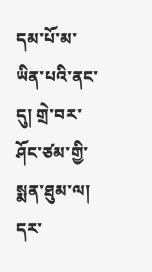དམ་པོ་མ་ཡིན་པའི་ནང་དུ། གྲེ་བར་ཤོང་ཙམ་གྱི་སྨན་ཐུམ་ལ། དར་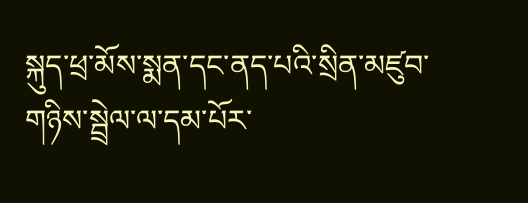སྐུད་ཕྲ་མོས་སྨན་དང་ནད་པའི་སྲིན་མཛུབ་གཉིས་སྦྲེལ་ལ་དམ་པོར་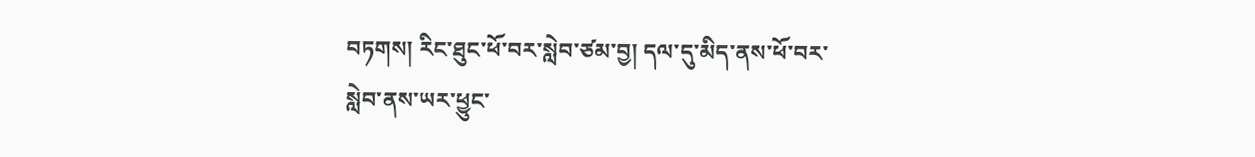བཏགས། རིང་ཐུང་ཕོ་བར་སླེབ་ཙམ་བྱ། དལ་དུ་མིད་ནས་ཕོ་བར་སླེབ་ནས་ཡར་ཕྱུང་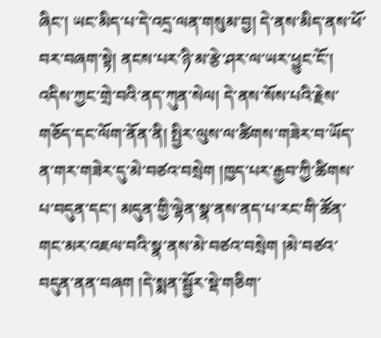ཞིང་། ཡང་མིད་པ་དེ་འདྲ་ལན་གསུམ་བྱ། དེ་ནས་མིད་ནས་ཕོ་བར་བཞག་སྟེ། ནངས་པར་ཉི་མ་རྩེ་ཤར་ལ་ཡར་ཕྱུང་ངོ་། འདིས་ཀྱང་གྲེ་བའི་ནད་ཀུན་སེལ། དེ་ནས་སོས་པའི་རྗེས་གཅོད་དང་ལོག་ནོན་ནི། སྤྱིར་ལུས་ལ་ཚིགས་གཟེར་བ་ཡོད་ན་གར་གཟེར་དུ་མེ་བཙའ་བསྲེག །ཁྱད་པར་རྒྱབ་ཀྱི་ཚིགས་པ་བདུན་དང་། མདུན་གྱི་ལྷེན་སྣ་ནས་ནད་པ་རང་གི་ཚོན་གང་མར་འཇལ་བའི་སྣ་ནས་མེ་བཙའ་བསྲེག །མེ་བཙའ་བདུན་ནན་བཞག །དེ་སྨན་སྦྱོར་སྡེ་གཅིག་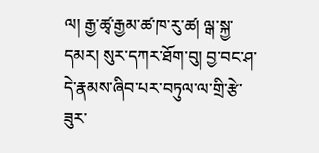ལ། རྒྱ་ཚྭ་རྒྱམ་ཚ་ཁ་རུ་ཚ། ལྒ་སྐྱ་དམར། སུར་དཀར་ཐོག་བུ། བྱ་བང་ཤ་དེ་རྣམས་ཞིབ་པར་བཏུལ་ལ་གྲི་རྩེ་ཟུར་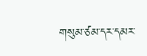གསུམ་ཙམ་དར་དམར་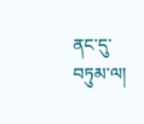ནང་དུ་བཏུམ་ལ།